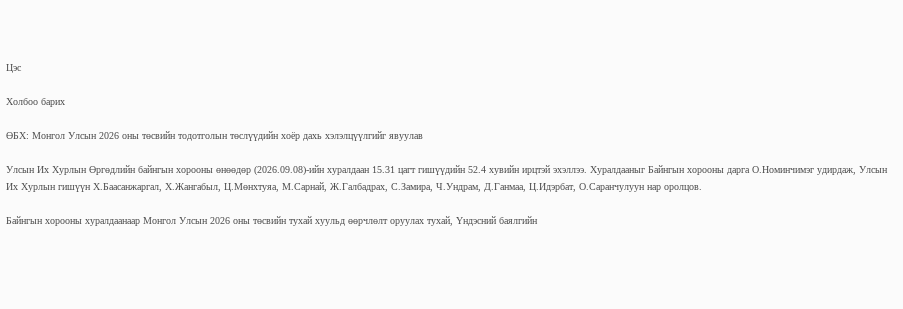Цэс

Холбоо барих

ӨБХ: Монгол Улсын 2026 оны төсвийн тодотголын төслүүдийн хоёр дахь хэлэлцүүлгийг явуулав

Улсын Их Хурлын Өргөдлийн байнгын хорооны өнөөдөр (2026.09.08)-ийн хуралдаан 15.31 цагт гишүүдийн 52.4 хувийн ирцтэй эхэллээ. Хуралдааныг Байнгын хорооны дарга О.Номинчимэг удирдаж, Улсын Их Хурлын гишүүн Х.Баасанжаргал, Х.Жангабыл, Ц.Мөнхтуяа, М.Сарнай, Ж.Галбадрах, С.Замира, Ч.Ундрам, Д.Ганмаа, Ц.Идэрбат, О.Саранчулуун нар оролцов.

Байнгын хорооны хуралдаанаар Монгол Улсын 2026 оны төсвийн тухай хуульд өөрчлөлт оруулах тухай, Үндэсний баялгийн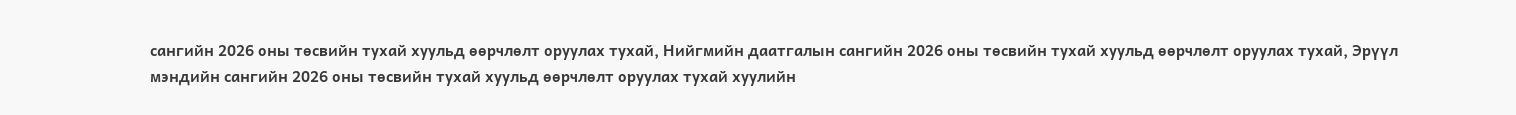сангийн 2026 оны төсвийн тухай хуульд өөрчлөлт оруулах тухай, Нийгмийн даатгалын сангийн 2026 оны төсвийн тухай хуульд өөрчлөлт оруулах тухай, Эрүүл мэндийн сангийн 2026 оны төсвийн тухай хуульд өөрчлөлт оруулах тухай хуулийн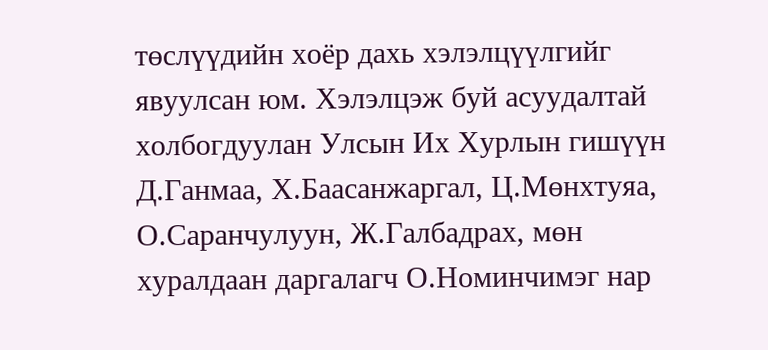төслүүдийн хоёр дахь хэлэлцүүлгийг явуулсан юм. Хэлэлцэж буй асуудалтай холбогдуулан Улсын Их Хурлын гишүүн Д.Ганмаа, Х.Баасанжаргал, Ц.Мөнхтуяа, О.Саранчулуун, Ж.Галбадрах, мөн хуралдаан даргалагч О.Номинчимэг нар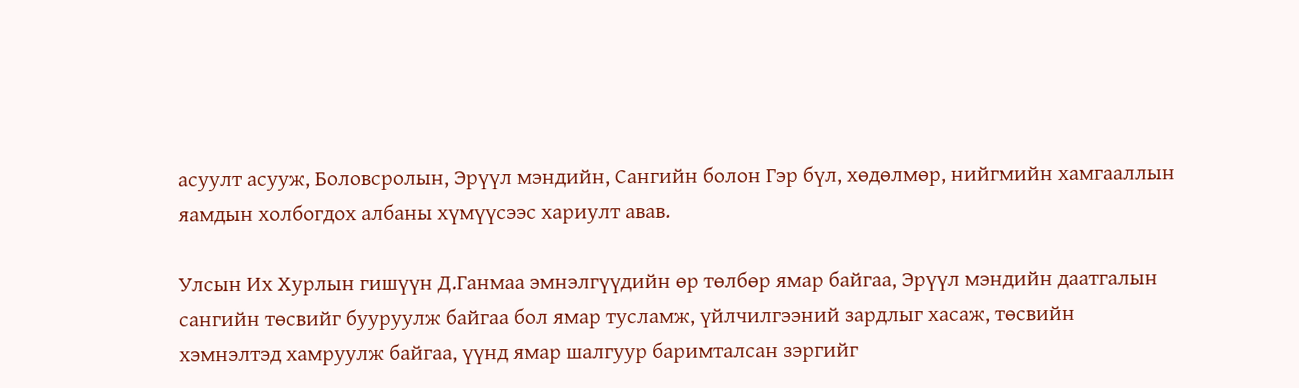асуулт асууж, Боловсролын, Эрүүл мэндийн, Сангийн болон Гэр бүл, хөдөлмөр, нийгмийн хамгааллын яамдын холбогдох албаны хүмүүсээс хариулт авав.

Улсын Их Хурлын гишүүн Д.Ганмаа эмнэлгүүдийн өр төлбөр ямар байгаа, Эрүүл мэндийн даатгалын сангийн төсвийг бууруулж байгаа бол ямар тусламж, үйлчилгээний зардлыг хасаж, төсвийн хэмнэлтэд хамруулж байгаа, үүнд ямар шалгуур баримталсан зэргийг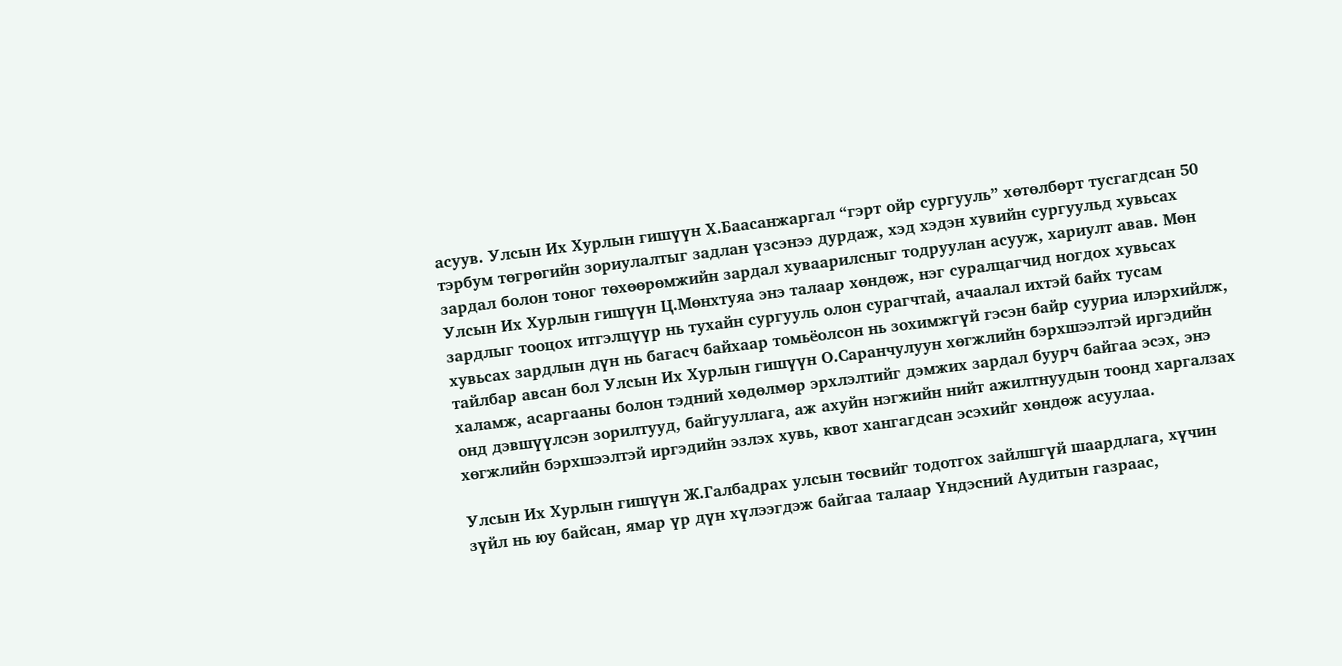асуув. Улсын Их Хурлын гишүүн Х.Баасанжаргал “гэрт ойр сургууль” хөтөлбөрт тусгагдсан 50 тэрбум төгрөгийн зориулалтыг задлан үзсэнээ дурдаж, хэд хэдэн хувийн сургуульд хувьсах зардал болон тоног төхөөрөмжийн зардал хуваарилсныг тодруулан асууж, хариулт авав. Мөн Улсын Их Хурлын гишүүн Ц.Мөнхтуяа энэ талаар хөндөж, нэг суралцагчид ногдох хувьсах зардлыг тооцох итгэлцүүр нь тухайн сургууль олон сурагчтай, ачаалал ихтэй байх тусам хувьсах зардлын дүн нь багасч байхаар томьёолсон нь зохимжгүй гэсэн байр сууриа илэрхийлж, тайлбар авсан бол Улсын Их Хурлын гишүүн О.Саранчулуун хөгжлийн бэрхшээлтэй иргэдийн халамж, асаргааны болон тэдний хөдөлмөр эрхлэлтийг дэмжих зардал буурч байгаа эсэх, энэ онд дэвшүүлсэн зорилтууд, байгууллага, аж ахуйн нэгжийн нийт ажилтнуудын тоонд харгалзах хөгжлийн бэрхшээлтэй иргэдийн эзлэх хувь, квот хангагдсан эсэхийг хөндөж асуулаа.

Улсын Их Хурлын гишүүн Ж.Галбадрах улсын төсвийг тодотгох зайлшгүй шаардлага, хүчин зүйл нь юу байсан, ямар үр дүн хүлээгдэж байгаа талаар Үндэсний Аудитын газраас,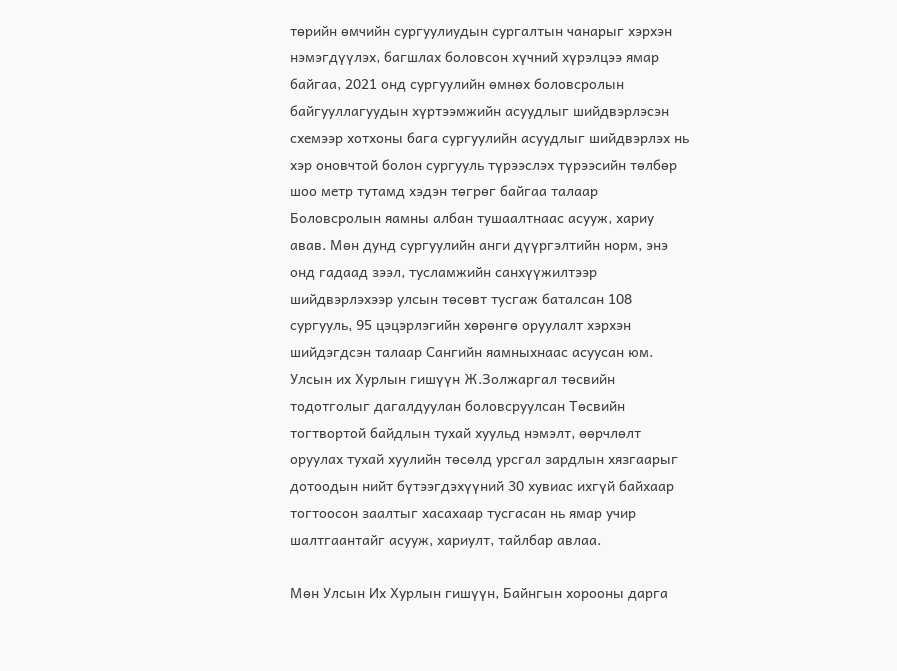төрийн өмчийн сургуулиудын сургалтын чанарыг хэрхэн нэмэгдүүлэх, багшлах боловсон хүчний хүрэлцээ ямар байгаа, 2021 онд сургуулийн өмнөх боловсролын байгууллагуудын хүртээмжийн асуудлыг шийдвэрлэсэн схемээр хотхоны бага сургуулийн асуудлыг шийдвэрлэх нь хэр оновчтой болон сургууль түрээслэх түрээсийн төлбөр шоо метр тутамд хэдэн төгрөг байгаа талаар Боловсролын яамны албан тушаалтнаас асууж, хариу авав. Мөн дунд сургуулийн анги дүүргэлтийн норм, энэ онд гадаад зээл, тусламжийн санхүүжилтээр шийдвэрлэхээр улсын төсөвт тусгаж баталсан 108 сургууль, 95 цэцэрлэгийн хөрөнгө оруулалт хэрхэн шийдэгдсэн талаар Сангийн яамныхнаас асуусан юм. Улсын их Хурлын гишүүн Ж.Золжаргал төсвийн тодотголыг дагалдуулан боловсруулсан Төсвийн тогтвортой байдлын тухай хуульд нэмэлт, өөрчлөлт оруулах тухай хуулийн төсөлд урсгал зардлын хязгаарыг дотоодын нийт бүтээгдэхүүний 30 хувиас ихгүй байхаар тогтоосон заалтыг хасахаар тусгасан нь ямар учир шалтгаантайг асууж, хариулт, тайлбар авлаа.

Мөн Улсын Их Хурлын гишүүн, Байнгын хорооны дарга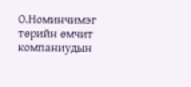О.Номинчимэг төрийн өмчит компаниудын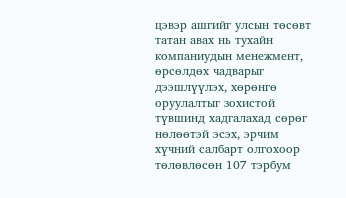цэвэр ашгийг улсын төсөвт татан авах нь тухайн компаниудын менежмент, өрсөлдөх чадварыг дээшлүүлэх, хөрөнгө оруулалтыг зохистой түвшинд хадгалахад сөрөг нөлөөтэй эсэх, эрчим хүчний салбарт олгохоор төлөвлөсөн 107 тэрбум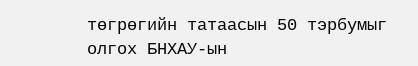төгрөгийн татаасын 50 тэрбумыг олгох БНХАУ-ын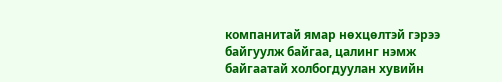компанитай ямар нөхцөлтэй гэрээ байгуулж байгаа, цалинг нэмж байгаатай холбогдуулан хувийн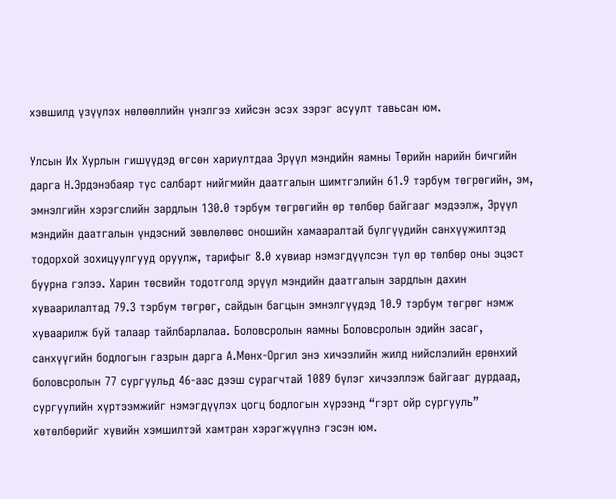хэвшилд үзүүлэх нөлөөллийн үнэлгээ хийсэн эсэх зэрэг асуулт тавьсан юм.

Улсын Их Хурлын гишүүдэд өгсөн хариултдаа Эрүүл мэндийн яамны Төрийн нарийн бичгийн дарга Н.Эрдэнэбаяр тус салбарт нийгмийн даатгалын шимтгэлийн 61.9 тэрбум төгрөгийн, эм, эмнэлгийн хэрэгслийн зардлын 130.0 тэрбум төгрөгийн өр төлбөр байгааг мэдээлж, Эрүүл мэндийн даатгалын үндэсний зөвлөлөөс оношийн хамааралтай бүлгүүдийн санхүүжилтэд тодорхой зохицуулгууд оруулж, тарифыг 8.0 хувиар нэмэгдүүлсэн тул өр төлбөр оны эцэст буурна гэлээ. Харин төсвийн тодотголд эрүүл мэндийн даатгалын зардлын дахин хуваарилалтад 79.3 тэрбум төгрөг, сайдын багцын эмнэлгүүдэд 10.9 тэрбум төгрөг нэмж хуваарилж буй талаар тайлбарлалаа. Боловсролын яамны Боловсролын эдийн засаг, санхүүгийн бодлогын газрын дарга А.Мөнх-Оргил энэ хичээлийн жилд нийслэлийн ерөнхий боловсролын 77 сургуульд 46-аас дээш сурагчтай 1089 бүлэг хичээллэж байгааг дурдаад, сургуулийн хүртээмжийг нэмэгдүүлэх цогц бодлогын хүрээнд “гэрт ойр сургууль” хөтөлбөрийг хувийн хэмшилтэй хамтран хэрэгжүүлнэ гэсэн юм.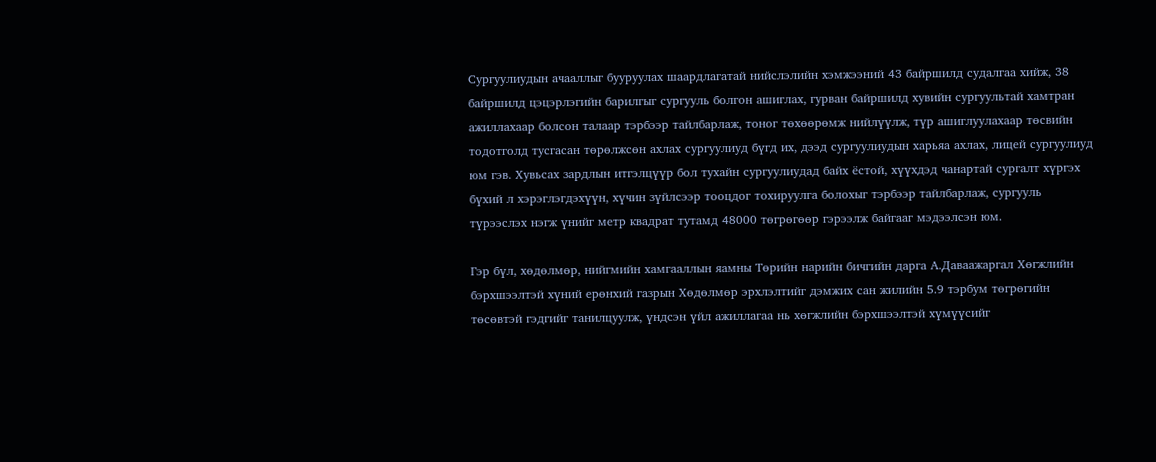Сургуулиудын ачааллыг бууруулах шаардлагатай нийслэлийн хэмжээний 43 байршилд судалгаа хийж, 38 байршилд цэцэрлэгийн барилгыг сургууль болгон ашиглах, гурван байршилд хувийн сургуультай хамтран ажиллахаар болсон талаар тэрбээр тайлбарлаж, тоног төхөөрөмж нийлүүлж, түр ашиглуулахаар төсвийн тодотголд тусгасан төрөлжсөн ахлах сургуулиуд бүгд их, дээд сургуулиудын харьяа ахлах, лицей сургуулиуд юм гэв. Хувьсах зардлын итгэлцүүр бол тухайн сургуулиудад байх ёстой, хүүхдэд чанартай сургалт хүргэх бүхий л хэрэглэгдэхүүн, хүчин зүйлсээр тооцдог тохируулга болохыг тэрбээр тайлбарлаж, сургууль түрээслэх нэгж үнийг метр квадрат тутамд 48000 төгрөгөөр гэрээлж байгааг мэдээлсэн юм.

Гэр бүл, хөдөлмөр, нийгмийн хамгааллын яамны Төрийн нарийн бичгийн дарга А.Даваажаргал Хөгжлийн бэрхшээлтэй хүний ерөнхий газрын Хөдөлмөр эрхлэлтийг дэмжих сан жилийн 5.9 тэрбум төгрөгийн төсөвтэй гэдгийг танилцуулж, үндсэн үйл ажиллагаа нь хөгжлийн бэрхшээлтэй хүмүүсийг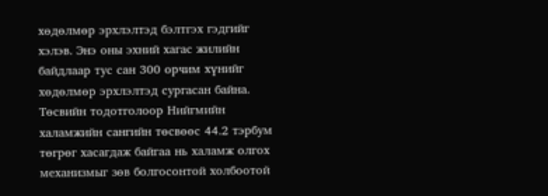хөдөлмөр эрхлэлтэд бэлтгэх гэдгийг хэлэв. Энэ оны эхний хагас жилийн байдлаар тус сан 300 орчим хүнийг хөдөлмөр эрхлэлтэд сургасан байна. Төсвийн тодотголоор Нийгмийн халамжийн сангийн төсвөөс 44.2 тэрбум төгрөг хасагдаж байгаа нь халамж олгох механизмыг зөв болгосонтой холбоотой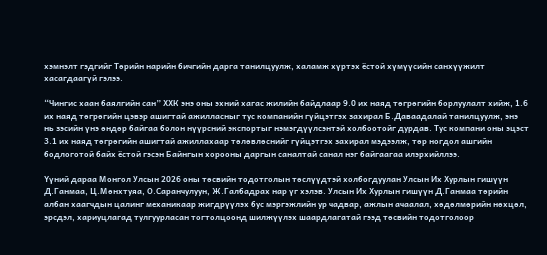хэмнэлт гэдгийг Төрийн нарийн бичгийн дарга танилцуулж, халамж хүртэх ёстой хүмүүсийн санхүүжилт хасагдаагүй гэлээ.

“Чингис хаан баялгийн сан” ХХК энэ оны эхний хагас жилийн байдлаар 9.0 их наяд төгрөгийн борлуулалт хийж, 1.6 их наяд төгрөгийн цэвэр ашигтай ажилласныг тус компанийн гүйцэтгэх захирал Б.Даваадалай танилцуулж, энэ нь зэсийн үнэ өндөр байгаа болон нүүрсний экспортыг нэмэгдүүлсэнтэй холбоотойг дурдав. Тус компани оны эцэст 3.1 их наяд төгрөгийн ашигтай ажиллахаар төлөвлөснийг гүйцэтгэх захирал мэдээлж, төр ногдол ашгийн бодлоготой байх ёстой гэсэн Байнгын хорооны даргын саналтай санал нэг байгаагаа илэрхийллээ.

Үүний дараа Монгол Улсын 2026 оны төсвийн тодотголын төслүүдтэй холбогдуулан Улсын Их Хурлын гишүүн Д.Ганмаа, Ц.Мөнхтуяа, О.Саранчулуун, Ж.Галбадрах нар үг хэлэв. Улсын Их Хурлын гишүүн Д.Ганмаа төрийн албан хаагчдын цалинг механикаар жигдрүүлэх бус мэргэжлийн ур чадвар, ажлын ачаалал, хөдөлмөрийн нөхцөл, эрсдэл, хариуцлагад тулгуурласан тогтолцоонд шилжүүлэх шаардлагатай гээд төсвийн тодотголоор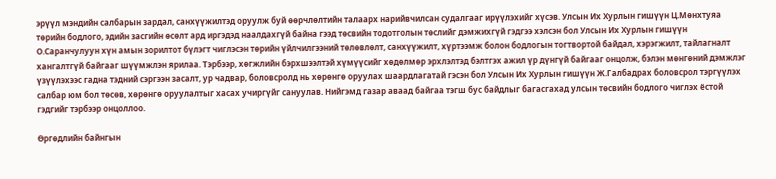эрүүл мэндийн салбарын зардал, санхүүжилтэд оруулж буй өөрчлөлтийн талаарх нарийвчилсан судалгааг ирүүлэхийг хүсэв. Улсын Их Хурлын гишүүн Ц.Мөнхтуяа төрийн бодлого, эдийн засгийн өсөлт ард иргэдэд наалдахгүй байна гээд төсвийн тодотголын төслийг дэмжихгүй гэдгээ хэлсэн бол Улсын Их Хурлын гишүүн О.Саранчулуун хүн амын зорилтот бүлэгт чиглэсэн төрийн үйлчилгээний төлөвлөлт, санхүүжилт, хүртээмж болон бодлогын тогтвортой байдал, хэрэгжилт, тайлагналт хангалтгүй байгааг шүүмжлэн ярилаа. Тэрбээр, хөгжлийн бэрхшээлтэй хүмүүсийг хөдөлмөр эрхлэлтэд бэлтгэх ажил үр дүнгүй байгааг онцолж, бэлэн мөнгөний дэмжлэг үзүүлэхээс гадна тэдний сэргээн засалт, ур чадвар, боловсролд нь хөрөнгө оруулах шаардлагатай гэсэн бол Улсын Их Хурлын гишүүн Ж.Галбадрах боловсрол тэргүүлэх салбар юм бол төсөв, хөрөнгө оруулалтыг хасах учиргүйг сануулав. Нийгэмд газар аваад байгаа тэгш бус байдлыг багасгахад улсын төсвийн бодлого чиглэх ёстой гэдгийг тэрбээр онцоллоо.

Өргөдлийн байнгын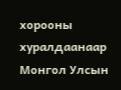хорооны хуралдаанаар Монгол Улсын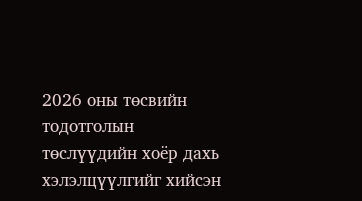2026 оны төсвийн тодотголын төслүүдийн хоёр дахь хэлэлцүүлгийг хийсэн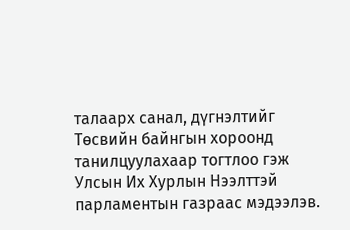талаарх санал, дүгнэлтийг Төсвийн байнгын хороонд танилцуулахаар тогтлоо гэж Улсын Их Хурлын Нээлттэй парламентын газраас мэдээлэв.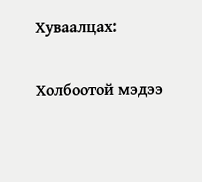Хуваалцах:

Холбоотой мэдээ